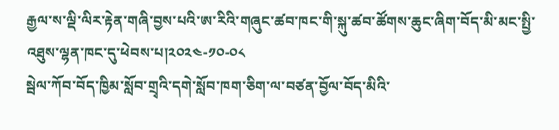རྒྱལ་ས་ལྡི་ལིར་རྟེན་གཞི་བྱས་པའི་ཨ་རིའི་གཞུང་ཚབ་ཁང་གི་སྐུ་ཚབ་ཚོགས་ཆུང་ཞིག་བོད་མི་མང་སྤྱི་འཐུས་ལྷན་ཁང་དུ་ཕེབས་པ།༢༠༢༤-༡༠-༠༨
སྦེལ་ཀོབ་བོད་ཁྱིམ་སློབ་གྲྭའི་དགེ་སློབ་ཁག་ཅིག་ལ་བཙན་བྱོལ་བོད་མིའི་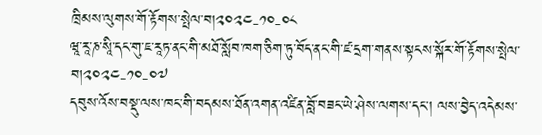ཁྲིམས་ལུགས་གོ་རྟོགས་སྤེལ་བ།༢༠༢༤-༡༠-༠༨
ཝཱ་རཱ་ཎ་སཱི་དང་གུ་ཇ་རཱཏ་ནང་གི་མཐོ་སློབ་ཁག་ཅིག་ཏུ་བོད་ནང་གི་ཛ་དྲག་གནས་སྟངས་སྐོར་གོ་རྟོགས་སྤེལ་བ།༢༠༢༤-༡༠-༠༧
དབུས་འོས་བསྡུ་ལས་ཁང་གི་བདམས་ཐོན་འགན་འཛིན་བློ་བཟང་ཡེ་ཤེས་ལགས་དང་། ལས་བྱེད་འདེམས་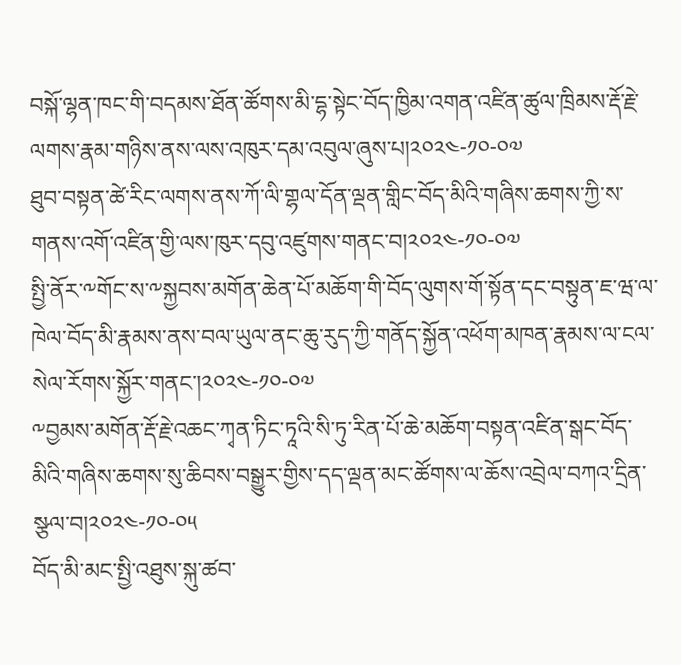བསྐོ་ལྷན་ཁང་གི་བདམས་ཐོན་ཚོགས་མི་དྷ་སྟེང་བོད་ཁྱིམ་འགན་འཛིན་ཚུལ་ཁྲིམས་རྡོ་རྗེ་ལགས་རྣམ་གཉིས་ནས་ལས་འཁུར་དམ་འབུལ་ཞུས་པ།༢༠༢༤-༡༠-༠༧
ཐུབ་བསྟན་ཚེ་རིང་ལགས་ནས་ཀོ་ལི་གྷལ་དོན་ལྡན་གླིང་བོད་མིའི་གཞིས་ཆགས་ཀྱི་ས་གནས་འགོ་འཛིན་གྱི་ལས་ཁུར་དབུ་འཛུགས་གནང་བ།༢༠༢༤-༡༠-༠༧
སྤྱི་ནོར་༸གོང་ས་༸སྐྱབས་མགོན་ཆེན་པོ་མཆོག་གི་བོད་ལུགས་གོ་སྟོན་དང་བསྟུན་ཇ་ཝ་ལ་ཁེལ་བོད་མི་རྣམས་ནས་བལ་ཡུལ་ནང་ཆུ་རུད་ཀྱི་གནོད་སྐྱོན་འཕོག་མཁན་རྣམས་ལ་ངལ་སེལ་རོགས་སྐྱོར་གནང་།༢༠༢༤-༡༠-༠༧
༸བྱམས་མགོན་རྡོ་རྗེ་འཆང་ཀྭན་ཏིང་ཏཱའི་སི་ཏུ་རིན་པོ་ཆེ་མཆོག་བསྟན་འཛིན་སྒང་བོད་མིའི་གཞིས་ཆགས་སུ་ཆིབས་བསྒྱུར་གྱིས་དད་ལྡན་མང་ཚོགས་ལ་ཆོས་འབྲེལ་བཀའ་དྲིན་སྩལ་བ།༢༠༢༤-༡༠-༠༥
བོད་མི་མང་སྤྱི་འཐུས་སྐུ་ཚབ་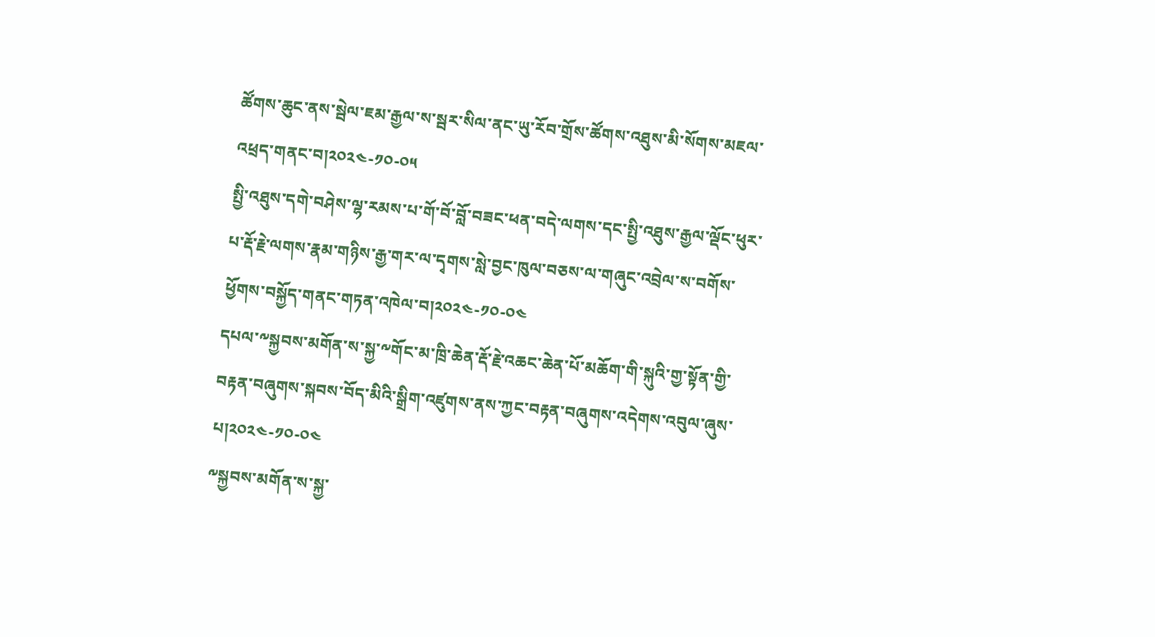ཚོགས་ཆུང་ནས་སྦེལ་ཇམ་རྒྱལ་ས་སྦར་སིལ་ནང་ཡུ་རོབ་གྲོས་ཚོགས་འཐུས་མི་སོགས་མཇལ་འཕྲད་གནང་བ།༢༠༢༤-༡༠-༠༥
སྤྱི་འཐུས་དགེ་བཤེས་ལྷ་རམས་པ་གོ་བོ་བློ་བཟང་ཕན་བདེ་ལགས་དང་སྤྱི་འཐུས་རྒྱལ་ལྡོང་ཕུར་པ་རྡོ་རྗེ་ལགས་རྣམ་གཉིས་རྒྱ་གར་ལ་དྭགས་སླེ་བྱང་ཁུལ་བཅས་ལ་གཞུང་འབྲེལ་ས་བགོས་ཕྱོགས་བསྐྱོད་གནང་གཏན་འཁེལ་བ།༢༠༢༤-༡༠-༠༤
དཔལ་༸སྐྱབས་མགོན་ས་སྐྱ་༸གོང་མ་ཁྲི་ཆེན་རྡོ་རྗེ་འཆང་ཆེན་པོ་མཆོག་གི་སྐུའི་གྱ་སྟོན་གྱི་བརྟན་བཞུགས་སྐབས་བོད་མིའི་སྒྲིག་འཛུགས་ནས་ཀྱང་བརྟན་བཞུགས་འདེགས་འབུལ་ཞུས་པ།༢༠༢༤-༡༠-༠༤
༸སྐྱབས་མགོན་ས་སྐྱ་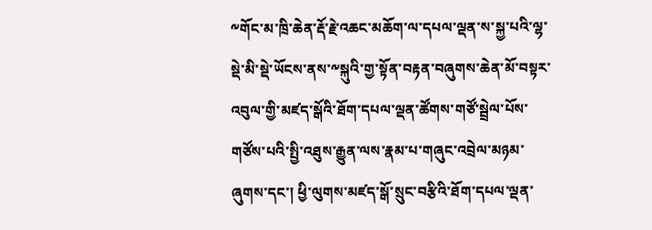༸གོང་མ་ཁྲི་ཆེན་རྡོ་རྗེ་འཆང་མཆོག་ལ་དཔལ་ལྡན་ས་སྐྱ་པའི་ལྷ་སྡེ་མི་སྡེ་ཡོངས་ནས་༸སྐུའི་གྱ་སྟོན་བརྟན་བཞུགས་ཆེན་མོ་བསྟར་འབུལ་གྱི་མཛད་སྒོའི་ཐོག་དཔལ་ལྡན་ཚོགས་གཙོ་སྦྲེལ་པོས་གཙོས་པའི་སྤྱི་འཐུས་རྒྱུན་ལས་རྣམ་པ་གཞུང་འབྲེལ་མཉམ་ཞུགས་དང་། ཕྱི་ལུགས་མཛད་སྒོ་སྲུང་བརྩིའི་ཐོག་དཔལ་ལྡན་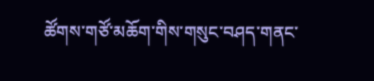ཚོགས་གཙོ་མཆོག་གིས་གསུང་བཤད་གནང་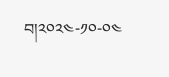བ།༢༠༢༤-༡༠-༠༤